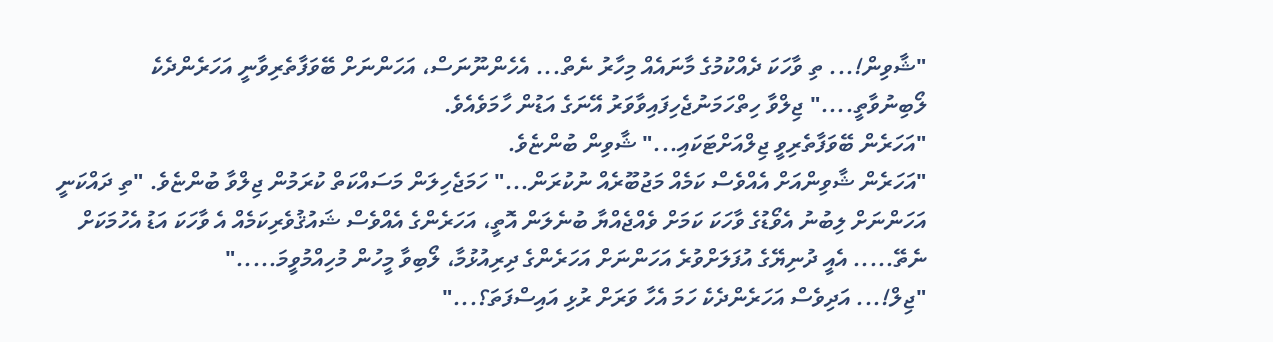"ޝާވިން!... ތި ވާހަކަ ދެއްކުމުގެ މާނައެއް މިހާރު ނެތް... އެހެންނޫނަސް، އަހަންނަށް ބޭވަފާތެރިވާނީ އަހަރެންދެކެ ލޯބިނުވާތީ...." ޖިލްވާ ހިތްހަމަނުޖެހިފައިވާވަރު އޭނަގެ އަޑުން ހާމަވެއެވެ.
"އަހަރެން ބޭވަފާތެރިވީ ޖިލްއަށްޓަކައި..." ޝާވިން ބުންޏެވެ.
"އަހަރެން ޝާވިންއަށް އެއްވެސް ކަމެއް މަޖުބޫރެއް ނުކުރަން..." ހަމަޖެހިލަން މަސައްކަތް ކުރަމުން ޖިލްވާ ބުންޏެވެ. "ތި ދައްކަނީ އަހަންނަށް ލިބުނު އެވޯޑުގެ ވާހަކަ ކަމަށް ވެއްޖެއްޔާ ބުނެލަން އޮތީ، އަހަރެންގެ އެއްވެސް ޝައުޤުވެރިކަމެއް އެ ވާހަކަ އަޑު އެހުމަކަށް ނެތޭ..... އެއީ ދުނިޔޭގެ އުފަލަށްވުރެ އަހަންނަށް އަހަރެންގެ ދިރިއުޅުމާ، ލޯބިވާ މީހުން މުހިއްމުވީމަ....."
"ޖިލް!... އަދިވެސް އަހަރެންދެކެ ހަމަ އެހާ ވަރަށް ރުޅި އައިސްފަތަ؟..."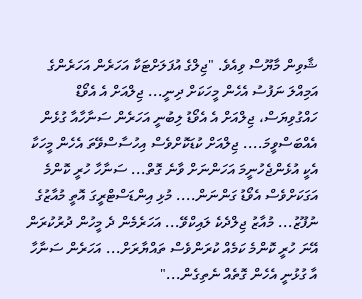ޝާވިން މާޔޫސް ވިއެވެ. "ޖިލްގެ އުފަލަށްޓަކާ އަހަރެން އަހަރެންގެ އަމިއްލަ ނަފުސު އެހެން މީހަކަށް ދިނީ... ޖިލްއަށް އެ އެވޯޑް ހައްގުވިޔަސް، ޖިލްއަށް އެ އެވޯޑު ލިބުނީ އަހަރެން ސަނާހާއާ ގުޅެން އެއްބަސްވީމަ.... ޖިލްއަށް ކުޑަކޮށްވެސް އިހުސާސްވޭތަ އެހެން މީހަކާ އެކީ އުޅެންޖެހުނީމަ އަހަންނަށް ވާނެ ގޮތް... ސަނާހާ ހުރީ ކޮންމެ އަގަކަށްވެސް އެވޯޑު ގަންނަން.... މުޅި އިންޑަސްޓްރީގަ އޮތީ މުއާޒުގެ ނުފޫޒު... މުއާޒު ޖިލްދެކެ ލައިކްވޭ... އަހަރެމެން ދެ މީހުން ދުރުކުރަން އޭނަ ހުރީ ކޮންމެ ކަމެއް ކުރަންވެސް ތައްޔާރަށް... އަހަރެން ސަނާހާ އާ ގުޅުނީ އެހެން ގޮތެއް ނެތިގެން..."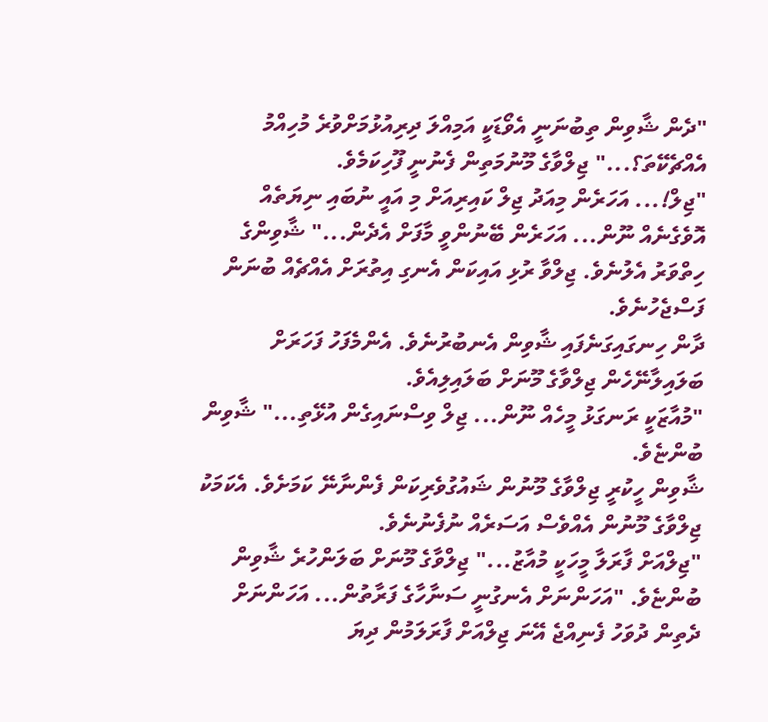"ދެން ޝާވިން ތިބުނަނީ އެވޯޑަކީ އަމިއްލަ ދިރިއުޅުމަށްވުރެ މުހިއްމު އެއްޗެކޭތަ؟..." ޖިލްވާގެ މޫނުމަތިން ފެނުނީ ފޫހިކަމެވެ.
"ޖިލް!... އަހަރެން މިއަދު ޖިލް ކައިރިއަށް މި އައީ ނުބައި ނިޔަތެއް އޮވެގެނެއް ނޫން... އަހަރެން ބޭނުންވީ މާފަށް އެދެން..." ޝާވިންގެ ހިތްވަރު އެލުނެވެ. ޖިލްވާ ރުޅި އައިކަން އެނގި އިތުރަށް އެއްޗެއް ބުނަން ފަސްޖެހުނެވެ.
ދާން ހިނގައިގަނެފައި ޝާވިން އެނބުރުނެވެ. އެންމެފަހު ފަހަރަށް ބަލައިލާނޭހެން ޖިލްވާގެ މޫނަށް ބަލައިލިއެވެ.
"މުއާޒަކީ ރަނގަޅު މީހެއް ނޫން... ޖިލް ވިސްނައިގެން އުޅޭތި..." ޝާވިން ބުންޏެވެ.
ޝާވިން ހީކުރީ ޖިލްވާގެ މޫނުން ޝައުގުވެރިކަން ފެންނާނޭ ކަމަށެވެ. އެކަމަކު ޖިލްވާގެ މޫނުން އެއްވެސް އަސަރެއް ނުފެނުނެވެ.
"ޖިލްއަށް ފާރަލާ މީހަކީ މުއާޒު..." ޖިލްވާގެ މޫނަށް ބަލަންހުރެ ޝާވިން ބުންޏެވެ. "އަހަންނަށް އެނގުނީ ސަނާހާގެ ފަރާތުން... އަހަންނަށް ދެތިން ދުވަހު ފެނިއްޖެ އޭނަ ޖިލްއަށް ފާރަލަމުން ދިޔަ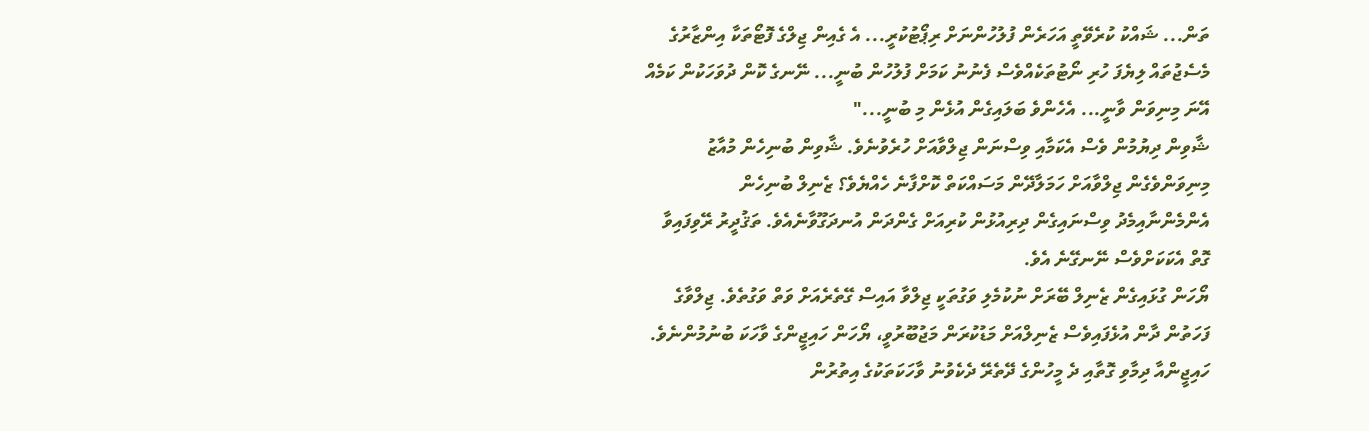ތަން... ޝައްކު ކުރެވޭތީ އަހަރެން ފުލުހުންނަށް ރިޕޯޓުކުރީ... އެ ގެއިން ޖިލްގެ ފޮޓޯތަކާ އިންޒާރުގެ މެސެޖުތައް ލިޔެފަ ހުރި ނޯޓުތަކެއްވެސް ފެނުނު ކަމަށް ފުލުހުން ބުނީ... ނޭނގެ ކޮން ދުވަހަކުން ކަމެއް އޭނަ މިނިވަން ވާނީ... އެހެންވެ ބަލައިގެން އުޅެން މި ބުނީ..."
ޝާވިން ދިޔުމުން ވެސް އެކަމާއި ވިސްނަން ޖިލްވާއަށް ހުރެވުނެވެ. ޝާވިން ބުނިހެން މުއާޒު މިނިވަންވެގެން ޖިލްވާއަށް ހަމަލާދޭން މަސައްކަތް ކޮށްފާނެ ހެއްޔެވެ؟ ޒެނިލް ބުނިހެން އެންމެންނާއިމެދު ވިސްނައިގެން ދިރިއުޅުން ކުރިއަށް ގެންދަން އުނދަގޫވާނެއެވެ. ތަޤުދީރު ރޭވިފައިވާ ގޮތް އެކަކަށްވެސް ނޭނގޭނެ އެވެ.
ޔޯހަން ގުޅައިގެން ޒެނިލް ބޭރަށް ނުކުމެލި ވަގުތަކީ ޖިލްވާ އައިސް ގޭތެރެއަށް ވަތް ވަގުތެވެ. ޖިލްވާގެ ފަހަތުން ދާން އުޅެފައިވެސް ޒެނިލްއަށް މަޑުކުރަން މަޖުބޫރުވީ، ޔޯހަން ހައިޖީންގެ ވާހަކަ ބުނުމުންނެވެ.
ހައިޖީންއާ ދިމާވި ގޮތާއި ދެ މީހުންގެ ދޭތެރޭ ދެކެވުނު ވާހަކަތަކުގެ އިތުރުން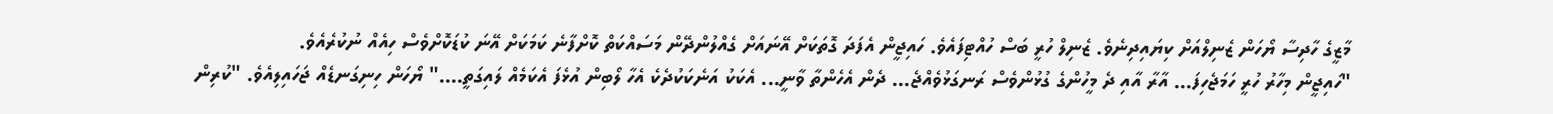މާޒީގެ ހާދިސާ ޔޯހަން ޒެނިލްއަށް ކިޔައިދިނެވެ. ޒެނިލް ހުރީ ބަސް ހުއްޓިފައެވެ. ހައިޖީން އެފަދަ ގޮތަކަށް އޭނައަށް ގެއްލުންދޭން މަސައްކަތް ކޮށްފާނެ ކަމަކަށް އޭނަ ކުޑަކޮށްވެސް ހިއެއް ނުކުރެއެވެ.
"ހައިޖީން މިހާރު ހުރީ ހަމަޖެހިފަ... އާރާ އާއި ދެ މީހުންގެ ގުޅުންވެސް ރަނގަޅުވެއްޖެ... ދެން އެހެންތާ ވާނީ... އެކަކު އަނެކަކުދެކެ އެހާ ލޯބިން އުޅެފަ އެކަމެއް ލައިގަތީ...." ޔޯހަން ހިނިގަނޑެއް ޖަހައިލިއެވެ. "ކުރިން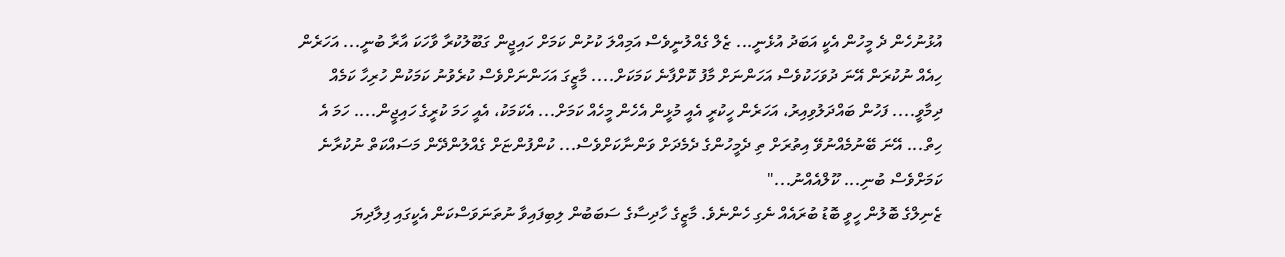އުޅުނުހެން ދެ މީހުން އެކީ އަބަދު އުޅެނީ... ޒެލް ގެއްލުނީވެސް އަމިއްލަ ކުށުން ކަމަށް ހައިޖީން ގަބޫލުކުރާ ވާހަކަ އާރާ ބުނީ... އަހަރެން ހިއެއް ނުކުރަން އޭނަ ދުވަހަކުވެސް އަހަންނަށް މާފު ކޮށްފާނެ ކަމަކަށް.... މާޒީގަ އަހަންނަށްވެސް ކުރެވުނު ކަމަކުން ހުރިހާ ކަމެއް ދިމާވީ.... ފަހުން ބައްދަލުވިއިރު، އަހަރެން ހީކުރީ އެއީ މުޅީން އެހެން މީހެއް ކަމަށް... އެކަމަކު، އެއީ ހަމަ ކުރީގެ ހައިޖީން.... ހަމަ އެ ހިތް... އޭނަ ބޭނުމެއްނުވޭ އިތުރަށް ތި ދެމީހުންގެ ދެމެދަށް ވަންނާކަށްވެސް... ކުންފުންޏަށް ގެއްލުންދޭން މަސައްކަތް ނުކުރާނެ ކަމަށްވެސް ބުނި... ކޫލްއެއްނު..."
ޒެނިލްގެ ބޮލުން ހީވީ ބޮޑު ބުރައެއް ނެގި ހެންނެވެ. މާޒީގެ ހާދިސާގެ ސަބަބުން ލިބިފައިވާ ނުތަނަވަސްކަން އެކީގައި ފިލާދިޔަ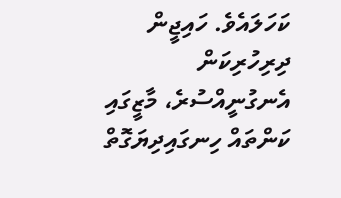ކަހަލައެވެ. ހައިޖީން ދިރިހުރިކަން އެނގުނީއްސުރެ، މާޒީގައި ކަންތައް ހިނގައިދިޔަގޮތް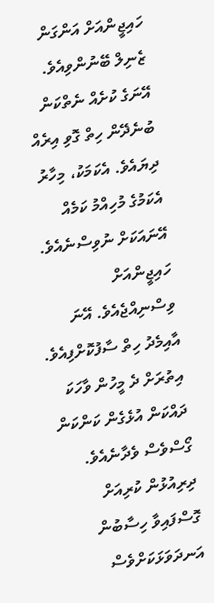ހައިޖީންއަށް އަންގަން ޒެނިލް ބޭނުންވިއެވެ. އޭނަގެ ކުށެއް ނެތްކަން ބުނެދޭން ހިތް ގޮވި އިރެއް ދިޔައެވެ. އެކަމަކު، މިހާރު އެކަމުގެ މުހިއްމު ކަމެއް އޭނައަކަށް ނުވިސްނެއެވެ. ހައިޖީންއަށް ވިސްނިއްޖެއެވެ. އޭނަ އާއިމެދު ހިތް ސާފުކޮށްފިއެވެ. އިތުރަށް ދެ މީހުން ވާހަކަ ދައްކަން އުޅެގެން ކަންކަން ގޯސްވެސް ވެދާނެއެވެ. ދިރިއުޅުން ކުރިއަށް ގޮސްފައިވާ ހިސާބުން އަނދަވަޅަކަށްވެސް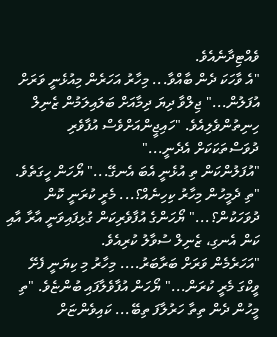ވެއްޓިދާނެއެވެ.
"އެ ވާހަކަ ދެން ބާއްވާ... މިހާރު އަހަރެން މިއުޅެނީ ވަރަށް އުފަލުން..." ޖިލްވާ ދިޔަ ދިމާއަށް ބަލައިލަމުން ޒެނިލް ހިނިތުންވެލިއެވެ. "ހައިޖީންއަށްވެސް އުފާވެރި ދުވަސްތަކަކަށް އެދެނީ..."
"އުފަލުންކަން ތި އުޅެނީ އެބަ އެނގޭ..." ޔޯހަން ހީގަތެވެ.
"ތި ދެމީހުން މިހާރު ކިހިނެއް؟... މެރީ ކުރަނީ ކޮން ދުވަހަކުން؟..." ޔޯހަންގެ އުފާވެރިކަން ގުޅިފައިވަނީ އާރާ އާއި ކަން އެނގި، ޒެނިލް ސުވާލު ކުރިއެވެ.
"އަހަރެމެން ވަރަށް ބަރާބަރު.... މިހާރު މި ކިޔަނީ ފެށޭ ވީކްގަ މެރީ ކުރަން..." ޔޯހަން އުފާވެލާފައި ބުންޏެވެ. "ތި މީހުން ދެން ތިތާ ހަރުލާފަ ތިބޭ... ކައިވެންޏަށް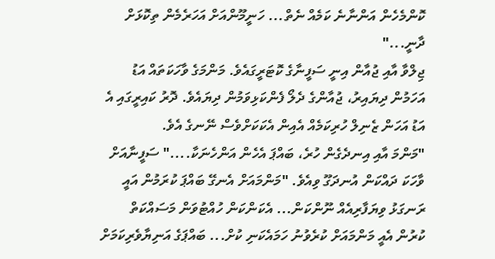ކޮންމެހެން އަންނާނެ ކަމެއް ނެތް... ހަނީމޫންއަށް އަހަރެމެން ތިކޮޅަށް ދާނީ..."
ޖިލްވާ އާއި ޖުއާން އިނީ ސަފީނާގެ ކޮޓަރީގައެވެ. މަންމަގެ ވާހަކަތައް އަޑު އަހަމުން ދިޔައިރު، ޖުއާންގެ ދެލޯ ފެންކަޅިވަމުން ދިޔައެވެ. ދޮރު ކައިރީގައި އެ އަޑު އަހަން ޒެނިލް ހުރިކަމެއް އެއިން އެކަކަށްވެސް ނޭނގެ އެވެ.
"މަންމަ އާއި އިނދެގެން ހުރެ، ބައްޕަ އެހެން އަންހެނަކާ...." ސަފީނާއަށް ވާހަކަ ދައްކަން އުނދަގޫ ވިއެވެ. "މަންމައަށް އެނގޭ ބައްޕަ ކުރަމުން އައީ ރަނގަޅު ވިޔަފާރިއެއް ނޫންކަން... އެކަންކަން ހުއްޓުވަން މަސައްކަތް ކުރުން އެއީ މަންމައަށް ކުރެވުނު ހަމައެކަނި ކުށް... ބައްޕަގެ އަނިޔާވެރިކަމަށް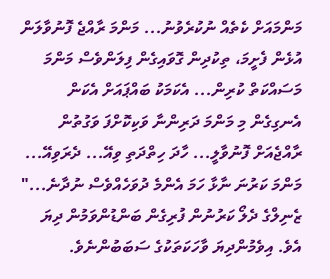މަންމައަށް ކެތެއް ނުކުރެވުނު... މަންމަ ރާއްޖެ ފޮނުވާލަން އުޅެން ފެށީމަ، ތިކުދިން ގޮވައިގެން ފިލަންވެސް މަންމަ މަސައްކަތް ކުރިން... އެކަމަކު ބައްޕައަށް އެކަން އެނގިގެން މި މަންމަ ދަރިންނާ ވަކިކޮށްފަ ވަގުތުން ރާއްޖެއަށް ފޮނުވާލީ... ހާދަ ހިތްދަތި ވިއޭ... ދެރަވިއޭ... މަންމަ ކަރުނަ ނާޅާ ހަމަ އެންމެ ދުވަހެއްވެސް ނުދާނެ..."
ޒެނިލްގެ ދެލޯ ކަރުނުން ފުރިގެން ބަންޑުންވަމުން ދިޔަ އެވެ. އިވެމުންދިޔަ ވާހަކަތަކުގެ ސަބަބުންނެވެ.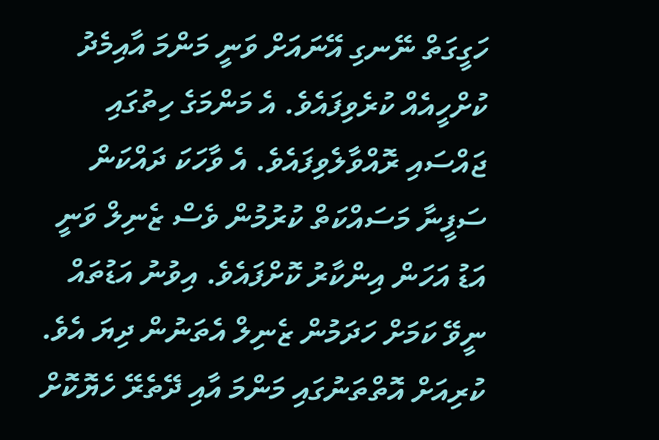ހަގީގަތް ނޭނގި އޭނައަށް ވަނީ މަންމަ އާއިމެދު ކުށްހީއެއް ކުރެވިފައެވެ. އެ މަންމަގެ ހިތުގައި ޖައްސައި ރޮއްވާލެވިފައެވެ. އެ ވާހަކަ ދައްކަން ސަފީނާ މަސައްކަތް ކުރުމުން ވެސް ޒެނިލް ވަނީ އަޑު އަހަން އިންކާރު ކޮށްފައެވެ. އިވުނު އަޑުތައް ނީވޭ ކަމަށް ހަދަމުން ޒެނިލް އެތަނުން ދިޔަ އެވެ. ކުރިއަށް އޮތްތަނުގައި މަންމަ އާއި ދޭތެރޭ ހެޔޮކޮށް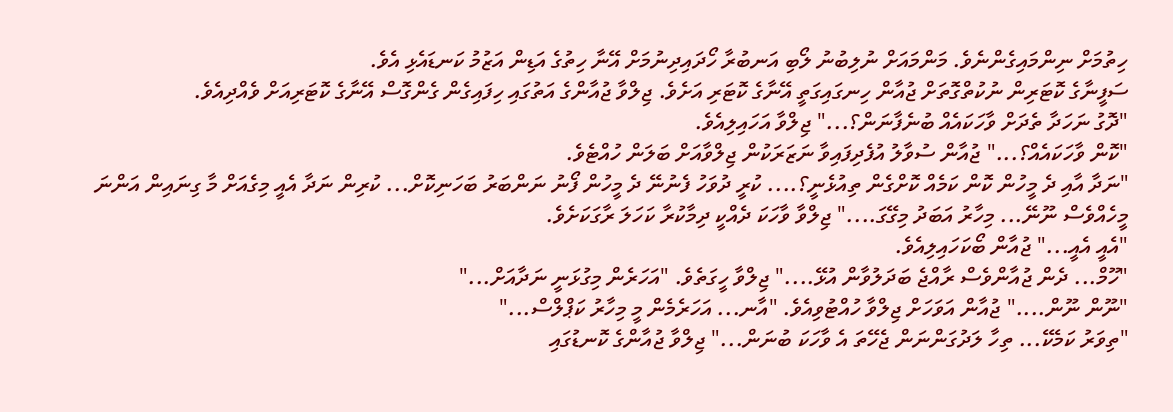ހިތުމަށް ނިންމައިގެންނެވެ. މަންމައަށް ނުލިބުނު ލޯބި އަނބުރާ ހޯދައިދިނުމަށް އޭނާ ހިތުގެ އަޑިން އަޒުމު ކަނޑައެޅި އެވެ.
ސަފީނާގެ ކޮޓަރިން ނުކުތްގޮތަށް ޖުއާން ހިނގައިގަތީ އޭނާގެ ކޮޓަރި އަށެވެ. ޖިލްވާ ޖުއާންގެ އަތުގައި ހިފައިގެން ގެންގޮސް އޭނާގެ ކޮޓަރިއަށް ވެއްދިއެވެ.
"ދޮގު ނަހަދާ ތެދަށް ވާހަކައެއް ބުނެފާނަން؟..." ޖިލްވާ އަހައިލިއެވެ.
"ކޮން ވާހަކައެއް؟..." ޖުއާން ސުވާލު އުފެދިފައިވާ ނަޒަރަކުން ޖިލްވާއަށް ބަލަން ހުއްޓެވެ.
"ނަދާ އާއި ދެ މީހުން ކޮން ކަމެއް ކޮށްގެން ތިއުޅެނީ؟.... ކުރީ ދުވަހު ފެނުނޭ ދެ މީހުން ފޯނު ނަންބަރު ބަހަނިކޮށް... ކުރިން ނަދާ އެއީ މިގެއަށް މާ ގިނައިން އަންނަ މީހެއްވެސް ނޫނޭ... މިހާރު އަބަދު މިގޭގަ...." ޖިލްވާ ވާހަކަ ދެއްކީ ދިމާކުރާ ކަހަލަ ރާގަކަށެވެ.
"އެއީ އެއީ..." ޖުއާން ބޯކަހައިލިއެވެ.
"ހޫމް... ދެން ޖުއާންވެސް ރާއްޖެ ބަދަލުވާން އުޅޭ...." ޖިލްވާ ހީގަތެވެ. "އަހަރެން މިގުޅަނީ ނަދާއަށް..."
"ނޫން ނޫން...." ޖުއާން އަވަހަށް ޖިލްވާ ހުއްޓުވިއެވެ. "އާނ... އަހަރެމެން މީ މިހާރު ކަޕްލްސް..."
"ތިވަރު ކަމެކޭ... ތިހާ ލަދުގަންނަން ޖެހޭތަ އެ ވާހަކަ ބުނަން..." ޖިލްވާ ޖުއާންގެ ކޮނޑުގައި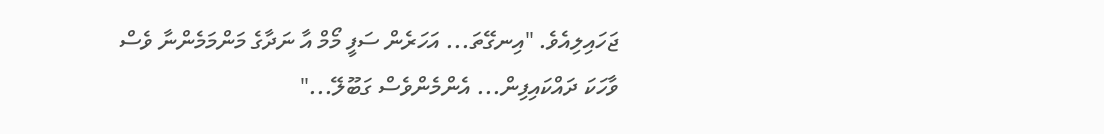ޖަހައިލިއެވެ. "އިނގޭތަ... އަހަރެން ސަފީ މޯމް އާ ނަދާގެ މަންމަމެންނާ ވެސް ވާހަކަ ދައްކައިފިން... އެންމެންވެސް ގަބޫލޭ..."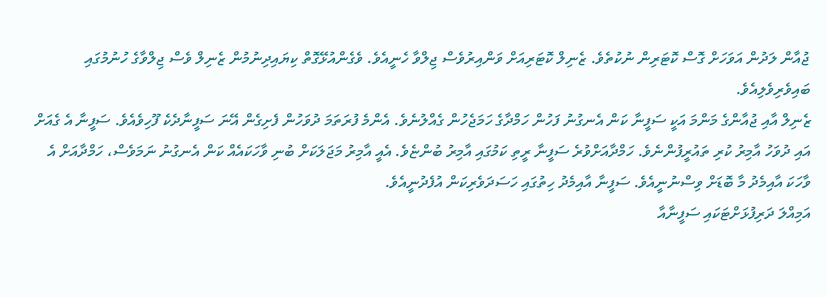ޖުއާން ލަދުން އަވަހަށް ގޮސް ކޮޓަރިން ނުކުތެވެ. ޒެނިލް ކޮޓަރިއަށް ވަންއިރުވެސް ޖިލްވާ ހެނީއެވެ. ވެގެންއުޅޭގޮތް ކިޔައިދިނުމުން ޒެނިލް ވެސް ޖިލްވާގެ ހުނުމުގައި ބައިވެރިވެލިއެވެ.
ޒެނިލް އާއި ޖުއާންގެ މަންމަ އަކީ ސަފީނާ ކަން އެނގުނު ފަހުން ހަމްދާގެ ހަމަޖެހުން ގެއްލުނެވެ. އެންމެ ފުރަތަމަ ދުވަހުން ފެށިގެން އޭނަ ސަފީނާދެކެ ފޫހިވެއެވެ. ސަފީނާ އެ ގެއަށް އައި ދުވަހު އާމިރު ކުރި ތައުރީފުންނެވެ. ހަމްދާއަށްވުރެ ސަފީނާ ރީތި ކަމުގައި އާމިރު ބުންޏެވެ. އެއީ އާމިރު މަޖަލަކަށް ބުނި ވާހަކައެއް ކަން އެނގުނު ނަމަވެސް، ހަމްދާއަށް އެ ވާހަކަ އާއިމެދު މާ ބޮޑަށް ވިސްނުނީއެވެ. ސަފީނާ އާއިމެދު ހިތުގައި ހަސަދަވެރިކަން އުފެދުނީއެވެ.
އަމިއްލަ ދަރިފުޅަށްޓަކައި ސަފީނާއާ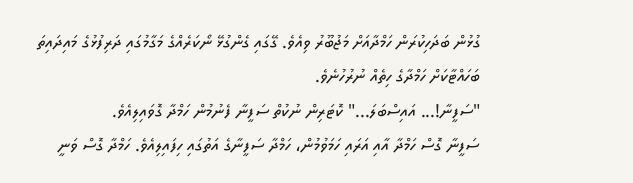ގުޅުން ބަދަހިކުރަން ހަމްދާއަށް މަޖުބޫރު ވިއެވެ. ގޭގައި ގެންގުޅޭ ނޯކަރެއްގެ މަގާމުގައި ދަރިފުޅުގެ މައިދައިތަ ބަހައްޓާކަށް ހަމްދާގެ ހިތެއް ނުރުހުނެވެ.
"ސަފީނާ!... އައިސްބަލަ..." ކޮޓަރިން ނުކުތް ސަފީނާ ފެނުމުން ހަމްދާ ގޮވައިލިއެވެ.
ސަފީނާ ގޮސް ހަމްދާ އާއި އަރައި ހަމަވުމުން، ހަމްދާ ސަފީނާގެ އަތުގައި ހިފައިލިއެވެ. ހަމްދާ ގޮސް ވަނީ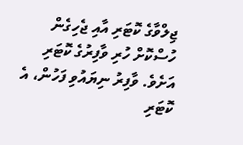ޖިލްވާގެ ކޮޓަރި އާއި ޖެހިގެން ހުސްކޮށް ހުރި ވާފިރުގެ ކޮޓަރި އަށެވެ. ވާފިރު ނިޔައުވި ފަހުން، އެ ކޮޓަރި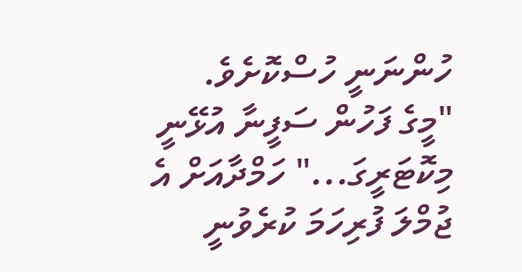ހުންނަނީ ހުސްކޮށެވެ.
"މީގެ ފަހުން ސަފީނާ އުޅޭނީ މިކޮޓަރީގަ..." ހަމްދާއަށް އެ ޖުމްލަ ފުރިހަމަ ކުރެވުނީ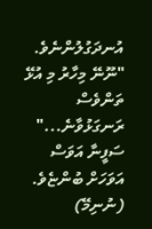އުނދަގުލުންނެވެ.
"ނޫނޭ މިހާރު މި އުޅޭ ތަންވެސް ރަނގަޅުވާނެ..." ސަފީނާ އަވަސް އަވަހަށް ބުންޏެވެ.
(ނުނިމޭ)